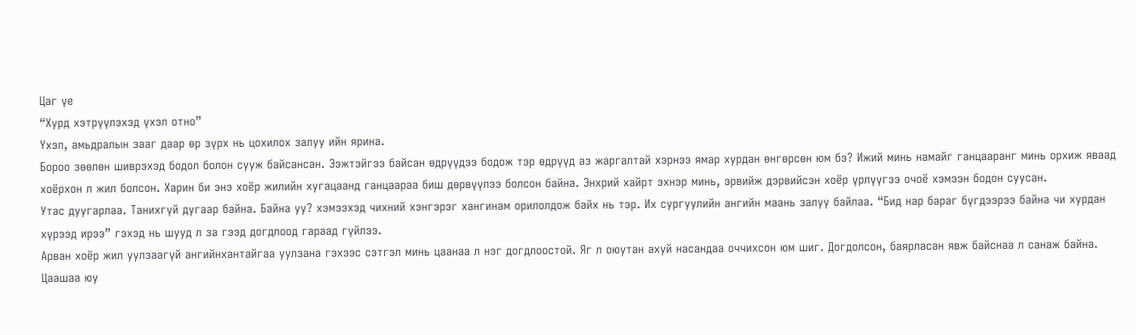Цаг үе
“Хурд хэтрүүлэхэд үхэл отно”
Үхэл, амьдралын зааг даар өр зүрх нь цохилох залуу ийн ярина.
Бороо зөөлөн шиврэхэд бодол болон сууж байсансан. Ээжтэйгээ байсан өдрүүдээ бодож тэр өдрүүд аз жаргалтай хэрнээ ямар хурдан өнгөрсөн юм бэ? Ижий минь намайг ганцааранг минь орхиж яваад хоёрхон л жил болсон. Харин би энэ хоёр жилийн хугацаанд ганцаараа биш дөрвүүлээ болсон байна. Энхрий хайрт эхнэр минь, эрвийж дэрвийсэн хоёр үрлүүгээ очоё хэмээн бодон суусан.
Утас дуугарлаа. Танихгүй дугаар байна. Байна уу? хэмээхэд чихний хэнгэрэг хангинам орилолдож байх нь тэр. Их сургуулийн ангийн маань залуу байлаа. “Бид нар бараг бүгдээрээ байна чи хурдан хүрээд ирээ” гэхэд нь шууд л за гээд догдлоод гараад гүйлээ.
Арван хоёр жил уулзаагүй ангийнхантайгаа уулзана гэхээс сэтгэл минь цаанаа л нэг догдлоостой. Яг л оюутан ахуй насандаа оччихсон юм шиг. Догдолсон, баярласан явж байснаа л санаж байна. Цаашаа юу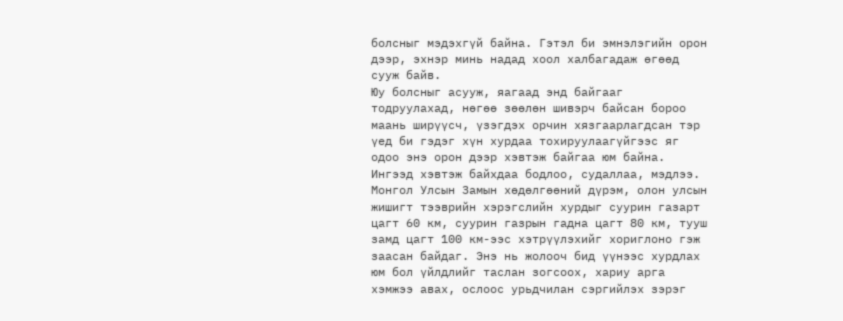болсныг мэдэхгүй байна. Гэтэл би эмнэлэгийн орон дээр, эхнэр минь надад хоол халбагадаж өгөөд сууж байв.
Юу болсныг асууж, яагаад энд байгааг тодруулахад, нөгөө зөөлөн шивэрч байсан бороо маань ширүүсч, үзэгдэх орчин хязгаарлагдсан тэр үед би гэдэг хүн хурдаа тохируулаагүйгээс яг одоо энэ орон дээр хэвтэж байгаа юм байна.
Ингээд хэвтэж байхдаа бодлоо, судаллаа, мэдлээ.
Монгол Улсын Замын хөдөлгөөний дүрэм, олон улсын жишигт тээврийн хэрэгслийн хурдыг суурин газарт цагт 60 км, суурин газрын гадна цагт 80 км, тууш замд цагт 100 км-ээс хэтрүүлэхийг хориглоно гэж заасан байдаг. Энэ нь жолооч бид үүнээс хурдлах юм бол үйлдлийг таслан зогсоох, хариу арга хэмжээ авах, ослоос урьдчилан сэргийлэх зэрэг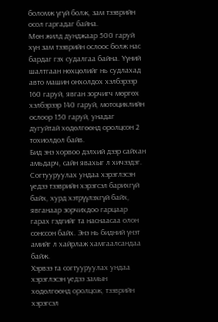боломж үгүй болж, зам тээврийн осол гаргадаг байна.
Мөн жилд дунджаар 500 гаруй хүн зам тээврийн ослоос болж нас бардаг гэх судалгаа байна. Үүний шалтгаан нөхцөлийг нь судлахад авто машин онхолдох хэлбэрээр 160 гаруй, явган зорчигч мөргөх хэлбэрээр 140 гаруй, мотоциклийн ослоор 150 гаруй, унадаг дугуйтай хөдөлгөөнд оролцсон 2 тохиолдол байв.
Бид энэ хорвоо дэлхий дээр сайхан амьдарч, сайн явахыг л хичээдэг. Согтууруулах ундаа хэрэглэсэн үедээ тээврийн хэрэгсэл барихгүй байх, хурд хэтрүүлэхгүй байх, явганаар зорчихдоо гарцаар гарах гэдгийг та наснаасаа олон сонссон байх. Энэ нь бидний үнэт амийг л хайрлаж хамгаалсандаа байж.
Хэрвээ та согтууруулах ундаа хэрэглэсэн үедээ замын хөдөлгөөнд оролцож, тээврийн хэрэгсэл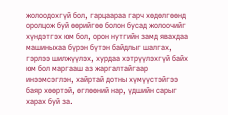жолоодохгүй бол, гарцаараа гарч хөдөлгөөнд оролцож буй өөрийгөө болон бусад жолоочийг хүндэтгэх юм бол, орон нутгийн замд явахдаа машиныхаа бүрэн бүтэн байдлыг шалгах, гэрлээ шилжүүлэх, хурдаа хэтрүүлэхгүй байх юм бол маргааш аз жаргалтайгаар инээмсэглэн, хайртай дотны хүмүүстэйгээ баяр хөөртэй, өглөөний нар, үдшийн сарыг харах буй за.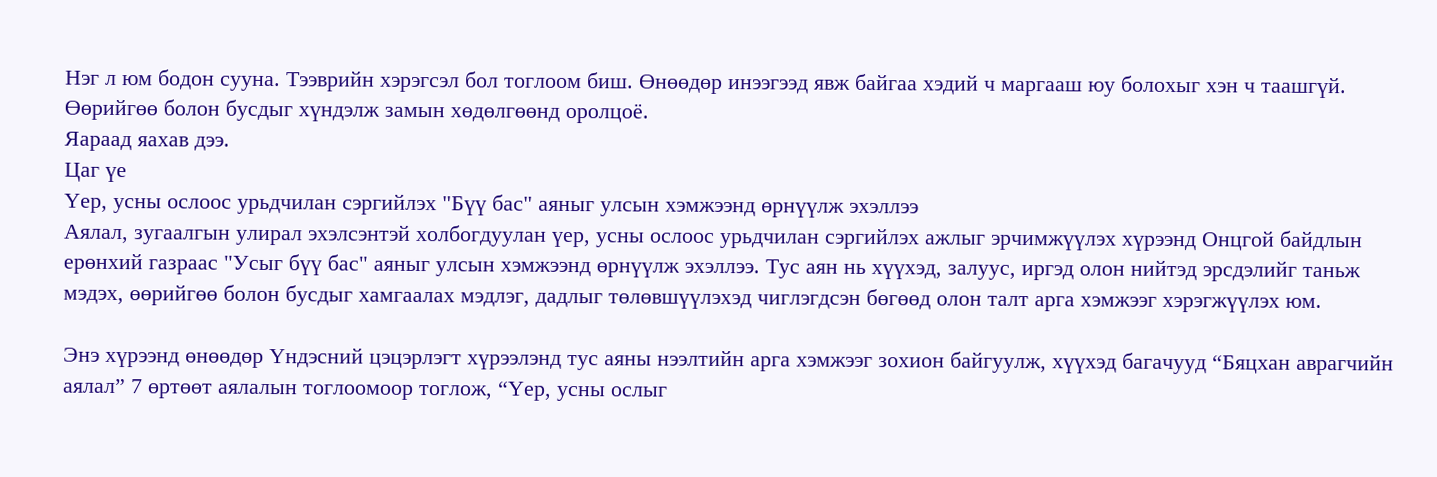Нэг л юм бодон сууна. Тээврийн хэрэгсэл бол тоглоом биш. Өнөөдөр инээгээд явж байгаа хэдий ч маргааш юу болохыг хэн ч таашгүй. Өөрийгөө болон бусдыг хүндэлж замын хөдөлгөөнд оролцоё.
Яараад яахав дээ.
Цаг үе
Үер, усны ослоос урьдчилан сэргийлэх "Бүү бас" аяныг улсын хэмжээнд өрнүүлж эхэллээ
Аялал, зугаалгын улирал эхэлсэнтэй холбогдуулан үер, усны ослоос урьдчилан сэргийлэх ажлыг эрчимжүүлэх хүрээнд Онцгой байдлын ерөнхий газраас "Усыг бүү бас" аяныг улсын хэмжээнд өрнүүлж эхэллээ. Тус аян нь хүүхэд, залуус, иргэд олон нийтэд эрсдэлийг таньж мэдэх, өөрийгөө болон бусдыг хамгаалах мэдлэг, дадлыг төлөвшүүлэхэд чиглэгдсэн бөгөөд олон талт арга хэмжээг хэрэгжүүлэх юм.

Энэ хүрээнд өнөөдөр Үндэсний цэцэрлэгт хүрээлэнд тус аяны нээлтийн арга хэмжээг зохион байгуулж, хүүхэд багачууд “Бяцхан аврагчийн аялал” 7 өртөөт аялалын тоглоомоор тоглож, “Үер, усны ослыг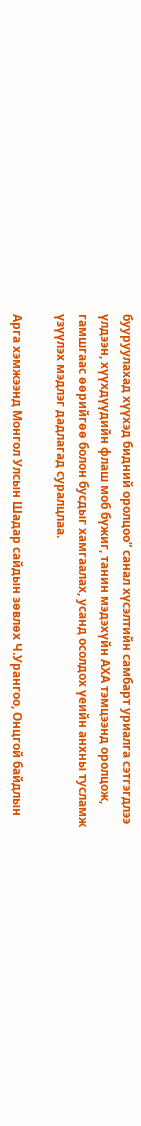бууруулахад хүүхэд бидний оролцоо” санал хүсэлтийн самбарт уриалга сэтгэгдлээ үлдээн, хүүхдүүдийн флаш моб бүжиг, танин мэдэхүйн АХА тэмцээнд оролцож, гамшгаас өөрийгөө болон бусдыг хамгаалах, усанд осолдох үеийн анхны тусламж үзүүлэх мэдлэг дадлагад суралцлаа.

Арга хэмжээнд Монгол Улсын Шадар сайдын зөвлөх Ч.Урангоо, Онцгой байдлын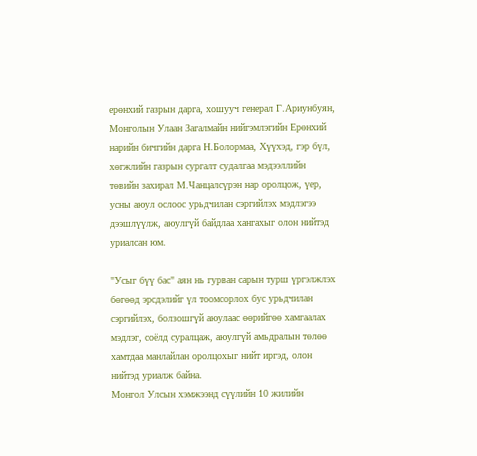ерөнхий газрын дарга, хошууч генерал Г.Ариунбуян, Монголын Улаан Загалмайн нийгэмлэгийн Ерөнхий нарийн бичгийн дарга Н.Болормаа, Хүүхэд, гэр бүл, хөгжлийн газрын сургалт судалгаа мэдээллийн төвийн захирал М.Чанцалсүрэн нар оролцож, үер, усны аюул ослоос урьдчилан сэргийлэх мэдлэгээ дээшлүүлж, аюулгүй байдлаа хангахыг олон нийтэд уриалсан юм.

"Усыг бүү бас" аян нь гурван сарын турш үргэлжлэх бөгөөд эрсдэлийг үл тоомсорлох бус урьдчилан сэргийлэх, болзошгүй аюулаас өөрийгөө хамгаалах мэдлэг, соёлд суралцаж, аюулгүй амьдралын төлөө хамтдаа манлайлан оролцохыг нийт иргэд, олон нийтэд уриалж байна.
Монгол Улсын хэмжээнд сүүлийн 10 жилийн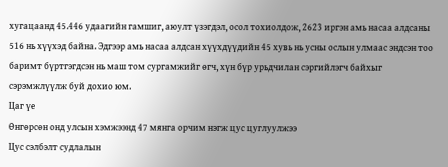хугацаанд 45.446 удаагийн гамшиг, аюулт үзэгдэл, осол тохиолдож, 2623 иргэн амь насаа алдсаны 516 нь хүүхэд байна. Эдгээр амь насаа алдсан хүүхдүүдийн 45 хувь нь усны ослын улмаас эндсэн тоо баримт бүртгэгдсэн нь маш том сургамжийг өгч, хүн бүр урьдчилан сэргийлэгч байхыг сэрэмжлүүлж буй дохио юм.
Цаг үе
Өнгөрсөн онд улсын хэмжээнд 47 мянга орчим нэгж цус цуглуулжээ
Цус сэлбэлт судлалын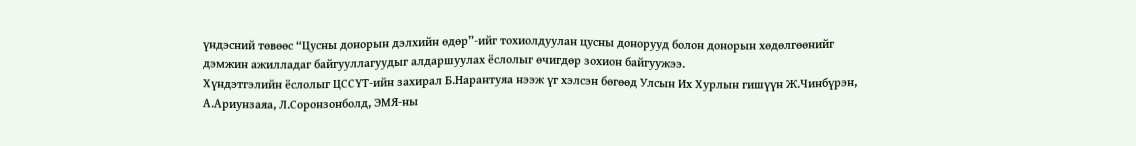үндэсний төвөөс “Цусны донорын дэлхийн өдөр”-ийг тохиолдуулан цусны донорууд болон донорын хөдөлгөөнийг дэмжин ажилладаг байгууллагуудыг алдаршуулах ёслолыг өчигдөр зохион байгуужээ.
Хүндэтгэлийн ёслолыг ЦССҮТ-ийн захирал Б.Нарантуяа нээж үг хэлсэн бөгөөд Улсын Их Хурлын гишүүн Ж.Чинбүрэн, А.Ариунзаяа, Л.Соронзонболд, ЭМЯ-ны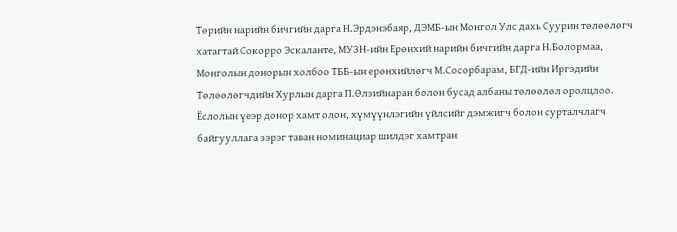Төрийн нарийн бичгийн дарга Н.Эрдэнэбаяр, ДЭМБ-ын Монгол Улс дахь Суурин төлөөлөгч хатагтай Сокорро Эскаланте, МУЗН-ийн Ерөнхий нарийн бичгийн дарга Н.Болормаа, Монголын донорын холбоо ТББ-ын ерөнхийлөгч М.Сосорбарам, БГД-ийн Иргэдийн Төлөөлөгчдийн Хурлын дарга П.Өлзийнаран болон бусад албаны төлөөлөл оролцлоо.
Ёслолын үеэр донор хамт олон, хүмүүнлэгийн үйлсийг дэмжигч болон сурталчлагч байгууллага зэрэг таван номинациар шилдэг хамтран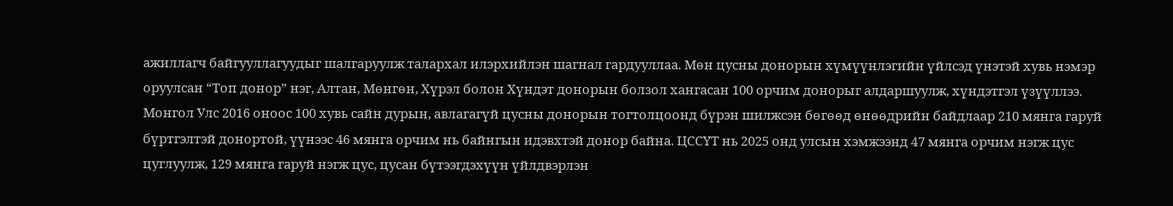ажиллагч байгууллагуудыг шалгаруулж талархал илэрхийлэн шагнал гардууллаа. Мөн цусны донорын хүмүүнлэгийн үйлсэд үнэтэй хувь нэмэр оруулсан “Топ донор” нэг, Алтан, Мөнгөн, Хүрэл болон Хүндэт донорын болзол хангасан 100 орчим донорыг алдаршуулж, хүндэтгэл үзүүллээ.
Монгол Улс 2016 оноос 100 хувь сайн дурын, авлагагүй цусны донорын тогтолцоонд бүрэн шилжсэн бөгөөд өнөөдрийн байдлаар 210 мянга гаруй бүртгэлтэй донортой, үүнээс 46 мянга орчим нь байнгын идэвхтэй донор байна. ЦССҮТ нь 2025 онд улсын хэмжээнд 47 мянга орчим нэгж цус цуглуулж, 129 мянга гаруй нэгж цус, цусан бүтээгдэхүүн үйлдвэрлэн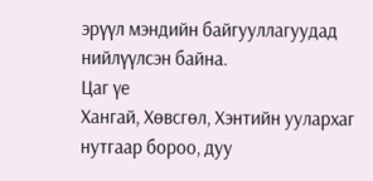эрүүл мэндийн байгууллагуудад нийлүүлсэн байна.
Цаг үе
Хангай, Хөвсгөл, Хэнтийн уулархаг нутгаар бороо, дуу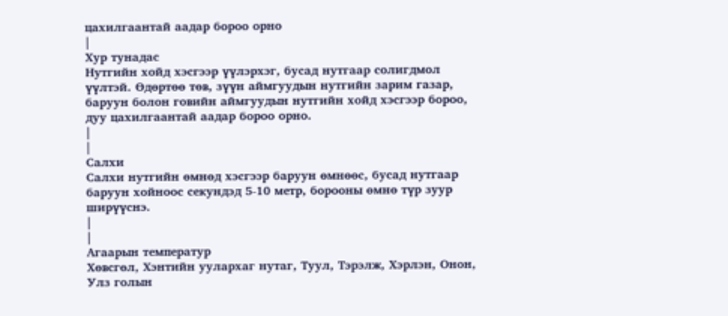цахилгаантай аадар бороо орно
|
Хур тунадас
Нутгийн хойд хэсгээр үүлэрхэг, бусад нутгаар солигдмол үүлтэй. Өдөртөө төв, зүүн аймгуудын нутгийн зарим газар, баруун болон говийн аймгуудын нутгийн хойд хэсгээр бороо, дуу цахилгаантай аадар бороо орно.
|
|
Салхи
Салхи нутгийн өмнөд хэсгээр баруун өмнөөс, бусад нутгаар баруун хойноос секундэд 5-10 метр, борооны өмнө түр зуур ширүүснэ.
|
|
Агаарын температур
Хөвсгөл, Хэнтийн уулархаг нутаг, Туул, Тэрэлж, Хэрлэн, Онон, Улз голын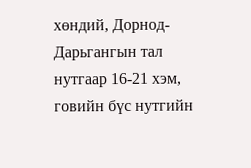хөндий, Дорнод-Дарьгангын тал нутгаар 16-21 хэм, говийн бүс нутгийн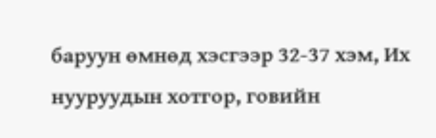баруун өмнөд хэсгээр 32-37 хэм, Их нууруудын хотгор, говийн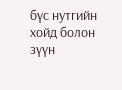бүс нутгийн хойд болон зүүн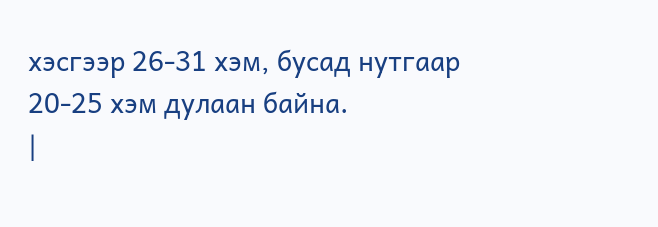хэсгээр 26-31 хэм, бусад нутгаар 20-25 хэм дулаан байна.
|